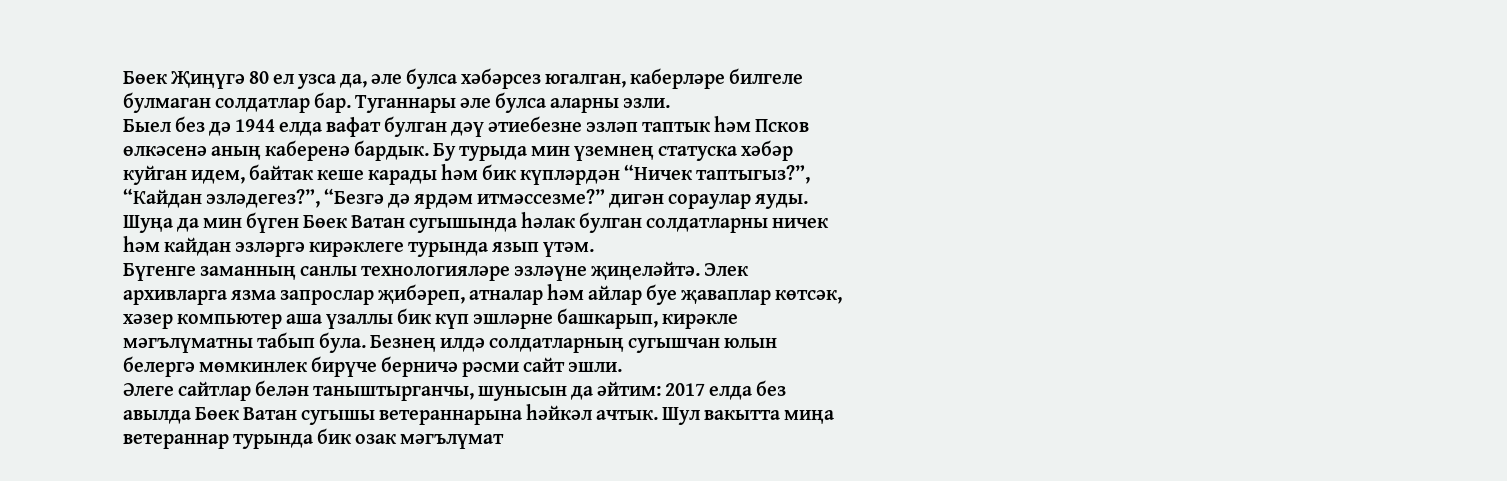Бөек Җиңүгә 80 ел узса да, әле булса хәбәрсез югалган, каберләре билгеле булмаган солдатлар бар. Туганнары әле булса аларны эзли.
Быел без дә 1944 елда вафат булган дәү әтиебезне эзләп таптык һәм Псков өлкәсенә аның каберенә бардык. Бу турыда мин үземнең статуска хәбәр куйган идем, байтак кеше карады һәм бик күпләрдән “Ничек таптыгыз?”, “Кайдан эзләдегез?”, “Безгә дә ярдәм итмәссезме?” дигән сораулар яуды. Шуңа да мин бүген Бөек Ватан сугышында һәлак булган солдатларны ничек һәм кайдан эзләргә кирәклеге турында язып үтәм.
Бүгенге заманның санлы технологияләре эзләүне җиңеләйтә. Элек архивларга язма запрослар җибәреп, атналар һәм айлар буе җаваплар көтсәк, хәзер компьютер аша үзаллы бик күп эшләрне башкарып, кирәкле мәгълүматны табып була. Безнең илдә солдатларның сугышчан юлын белергә мөмкинлек бирүче берничә рәсми сайт эшли.
Әлеге сайтлар белән таныштырганчы, шунысын да әйтим: 2017 елда без авылда Бөек Ватан сугышы ветераннарына һәйкәл ачтык. Шул вакытта миңа ветераннар турында бик озак мәгълүмат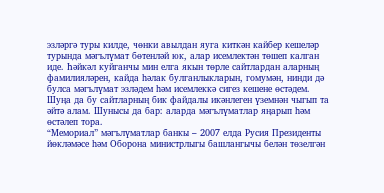эзләргә туры килде, чөнки авылдан яуга киткән кайбер кешеләр турында мәгълүмат бөтенләй юк, алар исемлектән төшеп калган иде. Һәйкәл куйганчы мин елга якын төрле сайтлардан аларның фамилияләрен, кайда һәлак булганлыкларын, гомумән, нинди дә булса мәгълүмат эзләдем һәм исемлеккә сигез кешене өстәдем. Шуңа да бу сайтларның бик файдалы икәнлеген үземнән чыгып та әйтә алам. Шунысы да бар: аларда мәгълүматлар яңарып һәм өстәлеп тора.
“Мемориал” мәгълүматлар банкы – 2007 елда Русия Президенты йөкләмәсе һәм Оборона министрлыгы башлангычы белән төзелгән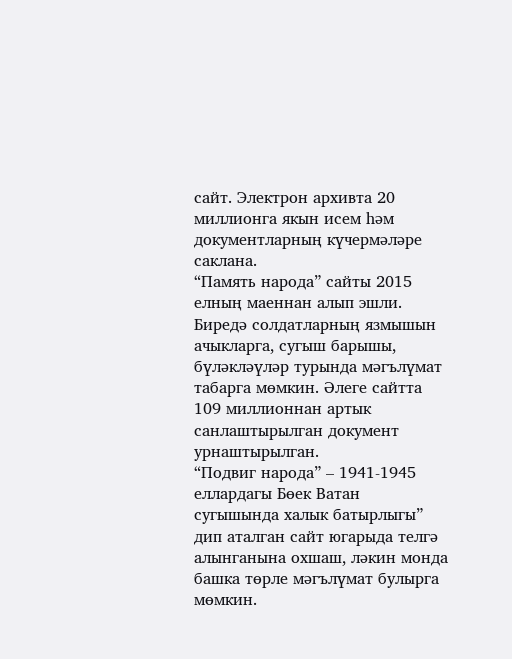сайт. Электрон архивта 20 миллионга якын исем һәм документларның күчермәләре саклана.
“Память народа” сайты 2015 елның маеннан алып эшли. Биредә солдатларның язмышын ачыкларга, сугыш барышы, бүләкләүләр турында мәгълүмат табарга мөмкин. Әлеге сайтта 109 миллионнан артык санлаштырылган документ урнаштырылган.
“Подвиг народа” – 1941-1945 еллардагы Бөек Ватан сугышында халык батырлыгы” дип аталган сайт югарыда телгә алынганына охшаш, ләкин монда башка төрле мәгълүмат булырга мөмкин.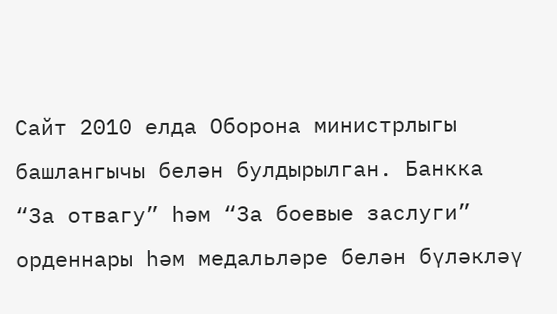Сайт 2010 елда Оборона министрлыгы башлангычы белән булдырылган. Банкка “За отвагу” һәм “За боевые заслуги” орденнары һәм медальләре белән бүләкләү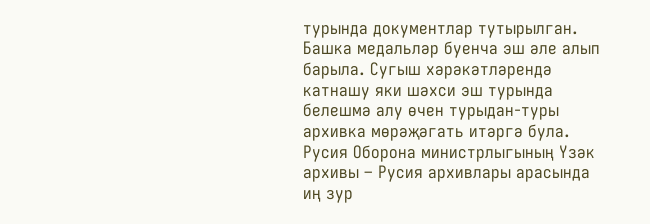турында документлар тутырылган. Башка медальләр буенча эш әле алып барыла. Сугыш хәрәкәтләрендә катнашу яки шәхси эш турында белешмә алу өчен турыдан-туры архивка мөрәҗәгать итәргә була.
Русия Оборона министрлыгының Үзәк архивы – Русия архивлары арасында иң зур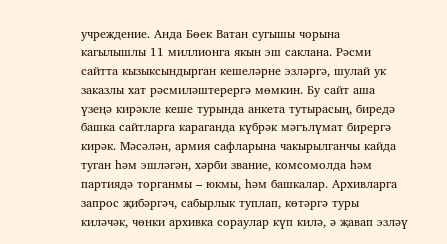учреждение. Анда Бөек Ватан сугышы чорына кагылышлы 11 миллионга якын эш саклана. Рәсми сайтта кызыксындырган кешеләрне эзләргә, шулай ук заказлы хат рәсмиләштерергә мөмкин. Бу сайт аша үзеңә кирәкле кеше турында анкета тутырасың, биредә башка сайтларга караганда күбрәк мәгълүмат бирергә кирәк. Мәсәлән, армия сафларына чакырылганчы кайда туган һәм эшләгән, хәрби звание, комсомолда һәм партиядә торганмы – юкмы, һәм башкалар. Архивларга запрос җибәргәч, сабырлык туплап, көтәргә туры киләчәк, чөнки архивка сораулар күп килә, ә җавап эзләү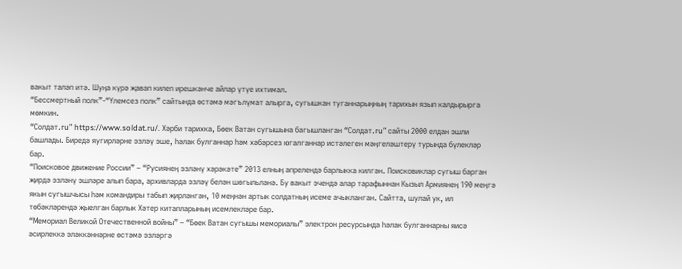вакыт таләп итә. Шуңа күрә җавап килеп ирешкәнче айлар үтүе ихтимал.
“Бессмертный полк”-“Үлемсез полк” сайтында өстәмә мәгълүмат алырга, сугышкан туганнарыңның тарихын язып калдырырга мөмкин.
“Солдат.ru” https://www.soldat.ru/. Хәрби тарихка, Бөек Ватан сугышына багышланган “Солдат.ru” сайты 2000 елдан эшли башлады. Биредә яугирләрне эзләү эше, һәлак булганнар һәм хәбәрсез югалганнар истәлеген мәңгеләштерү турында бүлекләр бар.
“Поисковое движение России” – “Русиянең эзләнү хәрәкәте” 2013 елның апрелендә барлыкка килгән. Поисковиклар сугыш барган җирдә эзләнү эшләре алып бара, архивларда эзләү белән шөгыльләнә. Бу вакыт эчендә алар тарафыннан Кызыл Армиянең 190 меңгә якын сугышчысы һәм командиры табып җирләнгән, 10 меңнән артык солдатның исеме ачыкланган. Сайтта, шулай ук, ил төбәкләрендә җыелган барлык Хәтер китапларының исемлекләре бар.
“Мемориал Великой Отечественной войны” – “Бөек Ватан сугышы мемориалы” электрон ресурсында һәлак булганнарны яисә әсирлеккә эләккәннәрне өстәмә эзләргә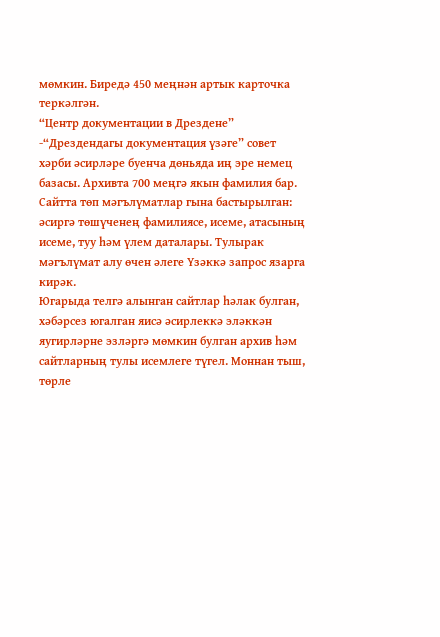мөмкин. Биредә 450 меңнән артык карточка теркәлгән.
“Центр документации в Дрездене” -“Дрездендагы документация үзәге” совет хәрби әсирләре буенча дөньяда иң эре немец базасы. Архивта 700 меңгә якын фамилия бар. Сайтта төп мәгълүматлар гына бастырылган: әсиргә төшүченең фамилиясе, исеме, атасының исеме, туу һәм үлем даталары. Тулырак мәгълүмат алу өчен әлеге Үзәккә запрос язарга кирәк.
Югарыда телгә алынган сайтлар һәлак булган, хәбәрсез югалган яисә әсирлеккә эләккән яугирләрне эзләргә мөмкин булган архив һәм сайтларның тулы исемлеге түгел. Моннан тыш, төрле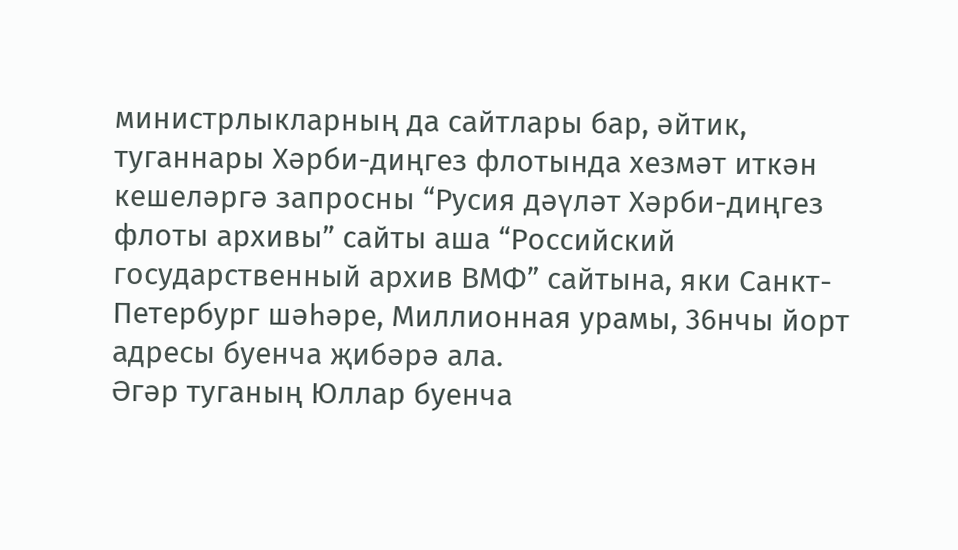министрлыкларның да сайтлары бар, әйтик, туганнары Хәрби-диңгез флотында хезмәт иткән кешеләргә запросны “Русия дәүләт Хәрби-диңгез флоты архивы” сайты аша “Российский государственный архив ВМФ” сайтына, яки Санкт-Петербург шәһәре, Миллионная урамы, 36нчы йорт адресы буенча җибәрә ала.
Әгәр туганың Юллар буенча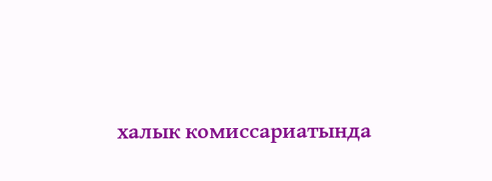халык комиссариатында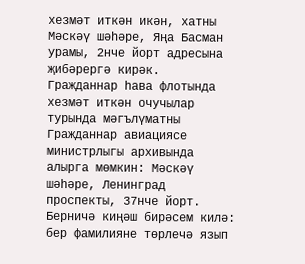хезмәт иткән икән, хатны Мәскәү шәһәре, Яңа Басман урамы, 2нче йорт адресына җибәрергә кирәк.
Гражданнар һава флотында хезмәт иткән очучылар турында мәгълүматны Гражданнар авиациясе министрлыгы архивында алырга мөмкин: Мәскәү шәһәре, Ленинград проспекты, 37нче йорт.
Берничә киңәш бирәсем килә: бер фамилияне төрлечә язып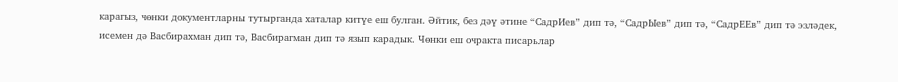карагыз, чөнки документларны тутырганда хаталар китүе еш булган. Әйтик, без дәү әтине “СадрИев” дип тә, “СадрЫев” дип тә, “СадрЕЕв” дип тә эзләдек, исемен дә Васбирахман дип тә, Васбирагман дип тә язып карадык. Чөнки еш очракта писарьлар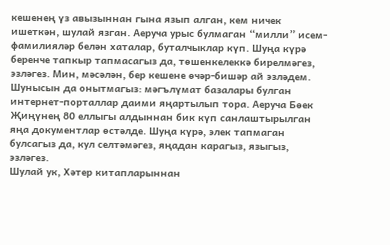кешенең үз авызыннан гына язып алган, кем ничек ишеткән, шулай язган. Аеруча урыс булмаган “милли” исем-фамилияләр белән хаталар, буталчыклар күп. Шуңа күрә беренче тапкыр тапмасагыз да, төшенкелеккә бирелмәгез, эзләгез. Мин, мәсәлән, бер кешене өчәр-бишәр ай эзләдем. Шунысын да онытмагыз: мәгълүмат базалары булган интернет-порталлар даими яңартылып тора. Аеруча Бөек Җиңүнең 80 еллыгы алдыннан бик күп санлаштырылган яңа документлар өстәлде. Шуңа күрә, элек тапмаган булсагыз да, кул селтәмәгез, яңадан карагыз, языгыз, эзләгез.
Шулай ук, Хәтер китапларыннан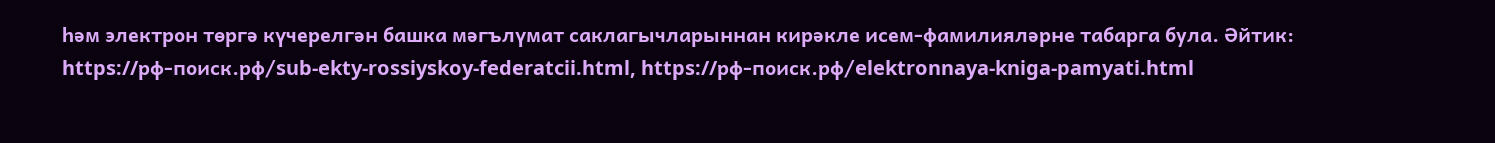һәм электрон төргә күчерелгән башка мәгълүмат саклагычларыннан кирәкле исем-фамилияләрне табарга була. Әйтик:
https://рф-поиск.рф/sub-ekty-rossiyskoy-federatcii.html, https://рф-поиск.рф/elektronnaya-kniga-pamyati.html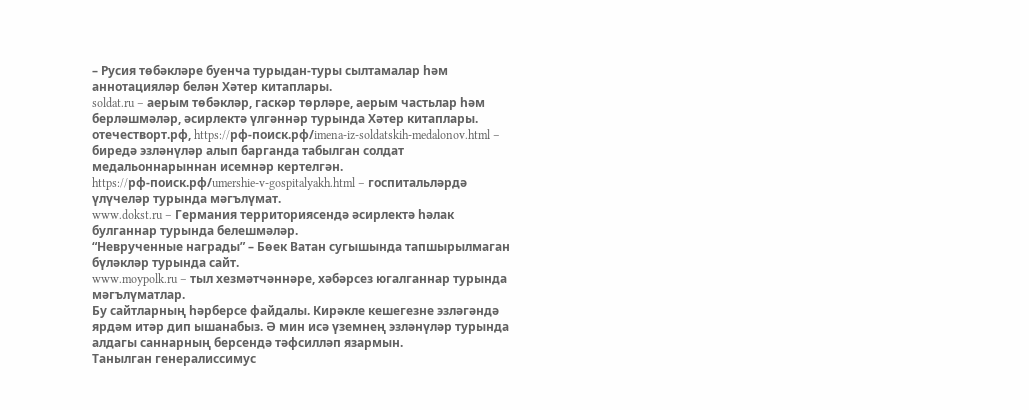– Русия төбәкләре буенча турыдан-туры сылтамалар һәм аннотацияләр белән Хәтер китаплары.
soldat.ru – аерым төбәкләр, гаскәр төрләре, аерым частьлар һәм берләшмәләр, әсирлектә үлгәннәр турында Хәтер китаплары.
отечестворт.рф, https://рф-поиск.рф/imena-iz-soldatskih-medalonov.html – биредә эзләнүләр алып барганда табылган солдат медальоннарыннан исемнәр кертелгән.
https://рф-поиск.рф/umershie-v-gospitalyakh.html – госпитальләрдә үлүчеләр турында мәгълүмат.
www.dokst.ru – Германия территориясендә әсирлектә һәлак булганнар турында белешмәләр.
“Неврученные награды” – Бөек Ватан сугышында тапшырылмаган бүләкләр турында сайт.
www.moypolk.ru – тыл хезмәтчәннәре, хәбәрсез югалганнар турында мәгълүматлар.
Бу сайтларның һәрберсе файдалы. Кирәкле кешегезне эзләгәндә ярдәм итәр дип ышанабыз. Ә мин исә үземнең эзләнүләр турында алдагы саннарның берсендә тәфсилләп язармын.
Танылган генералиссимус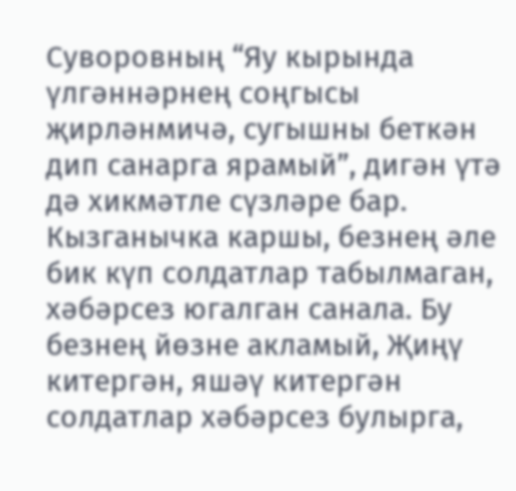Суворовның “Яу кырында үлгәннәрнең соңгысы җирләнмичә, сугышны беткән дип санарга ярамый”, дигән үтә дә хикмәтле сүзләре бар. Кызганычка каршы, безнең әле бик күп солдатлар табылмаган, хәбәрсез югалган санала. Бу безнең йөзне акламый, Җиңү китергән, яшәү китергән солдатлар хәбәрсез булырга,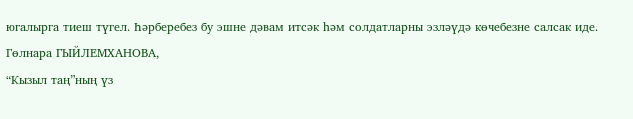югалырга тиеш түгел. Һәрберебез бу эшне дәвам итсәк һәм солдатларны эзләүдә көчебезне салсак иде.
Гөлнара ГЫЙЛЕМХАНОВА,
“Кызыл таң”ның үз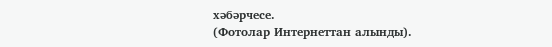хәбәрчесе.
(Фотолар Интернеттан алынды).